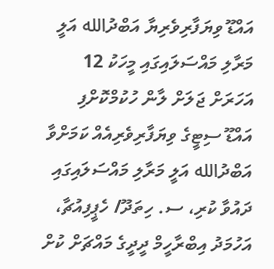އައްޑޫ ވިޔަފާރިވެރިޔާ އަބްދުالله އަލީ މަރާލި މައްސަލައިގައި މީހަކު 12 އަހަރަށް ޖަލަށް ލާން ހުކުމްކޮށްފި
އައްޑޫ ސިޓީގެ ވިޔަފާރިވެރިއެއް ކަމަށްވާ އަބްދުالله އަލީ މަރާލި މައްސަލައިގައި ދައުވާ ކުރި، ސ. ހިތަދޫ/ ހެޕީފިއުޗާ، އަހުމަދު އިބްރާހީމް ދީދީގެ މައްޗަށް ކުށް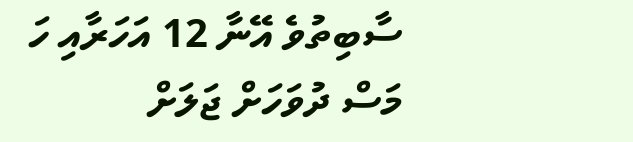ސާބިތުވެ އޭނާ 12 އަހަރާއި ހަ މަސް ދުވަހަށް ޖަލަށް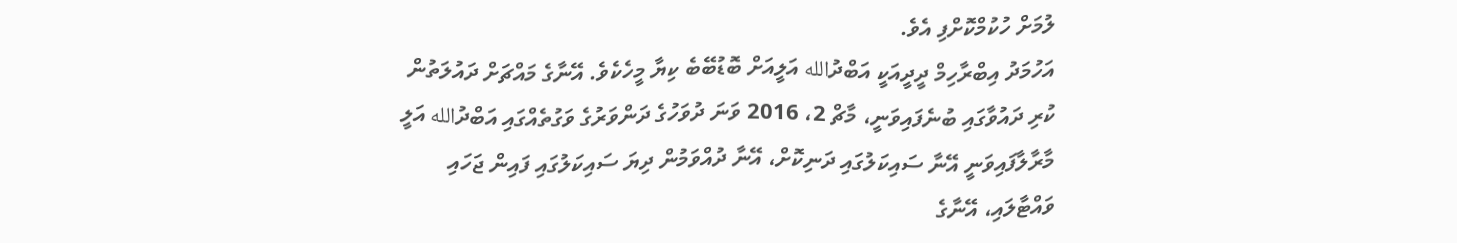ލުމަށް ހުކުމްކޮށްފި އެވެ.
އަހުމަދު އިބްރާހިމް ދީދީއަކީ އަބްދުالله އަލީއަށް ބޮޑުބޭބެ ކިޔާ މީހެކެވެ. އޭނާގެ މައްޗަށް ދައުލަތުން ކުރި ދައުވާގައި ބުނެފައިވަނީ، މާޗް 2، 2016 ވަނަ ދުވަހުގެ ދަންވަރުގެ ވަގުތެއްގައި އަބްދުالله އަލީ މާރާލާފައިވަނީ އޭނާ ސައިކަލުގައި ދަނިކޮށް، އޭނާ ދުއްވަމުން ދިޔަ ސައިކަލުގައި ފައިން ޖަހައި ވައްޓާލައި، އޭނާގެ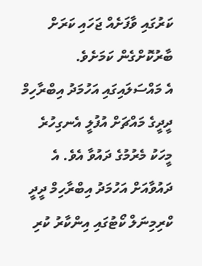ކަރުގައި ވާފަށެއް ޖަހައި ކަރަށް ބާރުކޮށްގެން ކަމަށެވެ.
އެ މައްސަލައިގައި އަހުމަދު އިބްރާހިމް ދީދީގެ މައްޗަށް އުފުލީ އެނގިހުރެ މީހަކު މެރުމުގެ ދައުވާ އެވެ. އެ ދައުވާއަށް އަހުމަދު އިބްރާހިމް ދީދީ ކްރިމިނަލް ކޯޓުގައި އިންކާރު ކުރި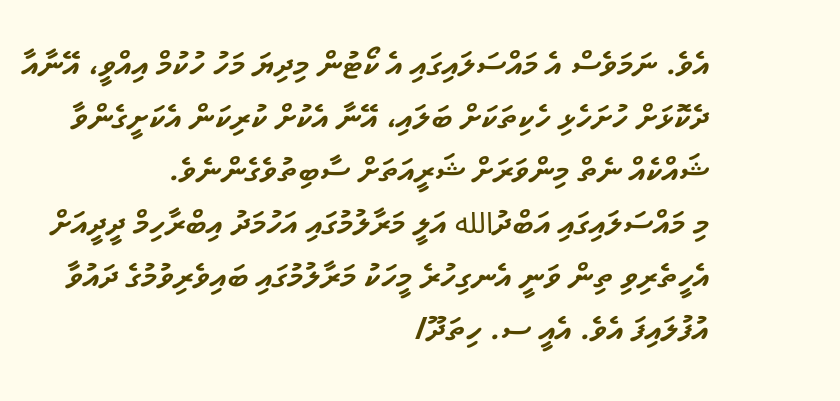އެވެ. ނަމަވެސް އެ މައްސަލައިގައި އެ ކޯޓުން މިދިޔަ މަހު ހުކުމް އިއްވީ، އޭނާއާ ދެކޮޅަށް ހުށަހެޅި ހެކިތަކަށް ބަލައި، އޭނާ އެކުށް ކުރިކަން އެކަށީގެންވާ ޝައްކެއް ނެތް މިންވަރަށް ޝަރީއަތަށް ސާބިތުވެގެންނެވެ.
މި މައްސަލައިގައި އަބްދުالله އަލީ މަރާލުމުގައި އަހުމަދު އިބްރާހިމް ދީދީއަށް އެހީތެރިވި ތިން ވަނީ އެނގިހުރެ މީހަކު މަރާލުމުގައި ބައިވެރިވުމުގެ ދައުވާ އުފުލައިފަ އެވެ. އެއީ ސ. ހިތަދޫ/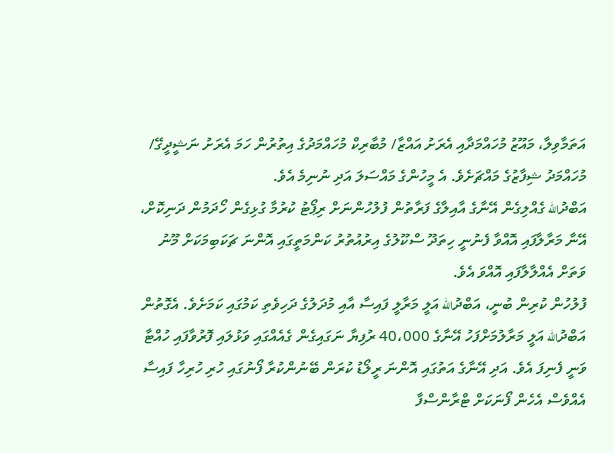އަތަމާވިލާ، މައޫޒު މުހައްމަދާއި އެރަށު އައްޒާ/ މުބާރިކް މުހައްމަދުގެ އިތުރުން ހަމަ އެރަށު ނަޝީދީގޭ/ މުހައްމަދު ޝިފާޒުގެ މައްޗަށެވެ. އެ މީހުންގެ މައްސަލަ އަދި ނުނިމެ އެވެ.
އަބްދުالله ގެއްލިގެން އޭނާގެ އާއިލާގެ ފަރާތުން ފުލުހުންނަށް ރިޕޯޓު ކުރުމާ ގުޅިގެން ހޯދަމުން ދަނިކޮށް، އޭނާ މަރާލާފައި އޮއްވާ ފެނުނީ ހިތަދޫ ސްކޫލުގެ އިރުއުތުރު ކަންމަތީގައި އޮންނަ ޗަކަބިމަކަށް މޫނު ވަތަށް އެއްލާލާފައި އޮއްވަ އެވެ.
ފުލުހުން ކުރިން ބުނީ، އަބްދުالله އަލީ މަރާލީ ފައިސާ އާއި މުދަލުގެ ދަހިވެތި ކަމުގައި ކަމަށެވެ. އެގޮތުން އަބްދުالله އަލީ މަރާލުމަށްފަހު އޭނާގެ 40،000 ރުފިޔާ ނަގައިގެން ގެއެއްގައި ވަޅުލައި ފޮރުވާފައި ހުއްޓާ ވަނީ ފެނިފަ އެވެ. އަދި އޭނާގެ އަތުގައި އޮންނަ ރީލޯޑު ކުރަން ބޭނުންކުރާ ފޯނުގައި ހުރި ހުރިހާ ފައިސާ އެއްވެސް އެހެން ފޯނަކަށް ޓްރާންސްފާ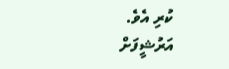ކުރި އެވެ.
އަރުޝީފަށް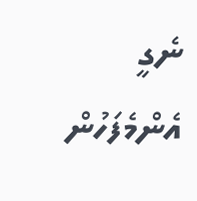ނެގީ
އެންމެފަހުން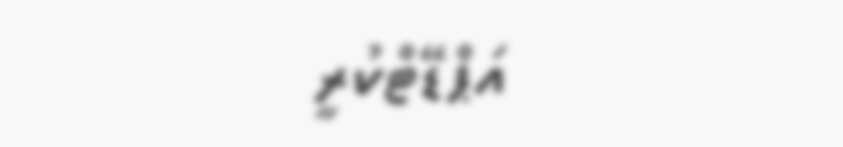އަޕްޑޭޓްކުރީ